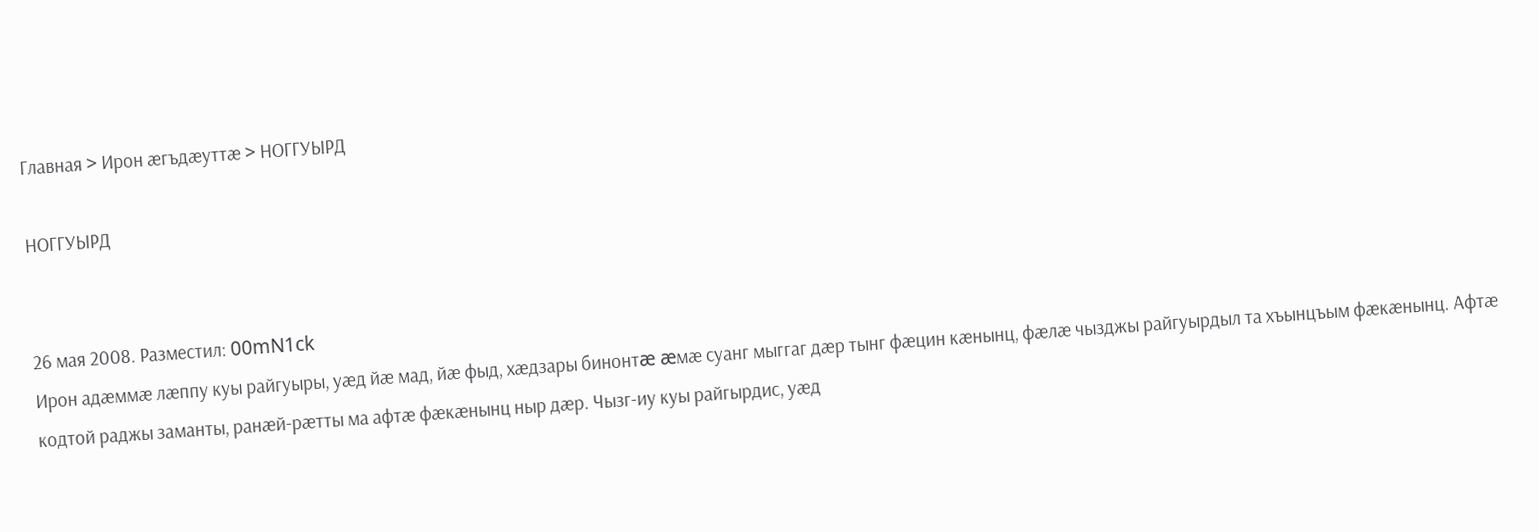Главная > Ирон æгъдæуттæ > НОГГУЫРД

НОГГУЫРД


26 мая 2008. Разместил: 00mN1ck
Ирон адæммæ лæппу куы райгуыры, уæд йæ мад, йæ фыд, хæдзары бинонтæ æмæ суанг мыггаг дæр тынг фæцин кæнынц, фæлæ чызджы райгуырдыл та хъынцъым фæкæнынц. Афтæ кодтой раджы заманты, ранæй-рæтты ма афтæ фæкæнынц ныр дæр. Чызг-иу куы райгырдис, уæд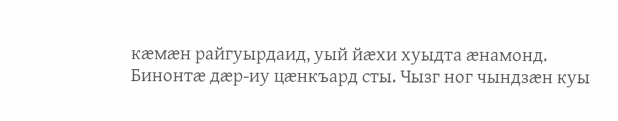кæмæн райгуырдаид, уый йæхи хуыдта æнамонд. Бинонтæ дæр-иу цæнкъард сты. Чызг ног чындзæн куы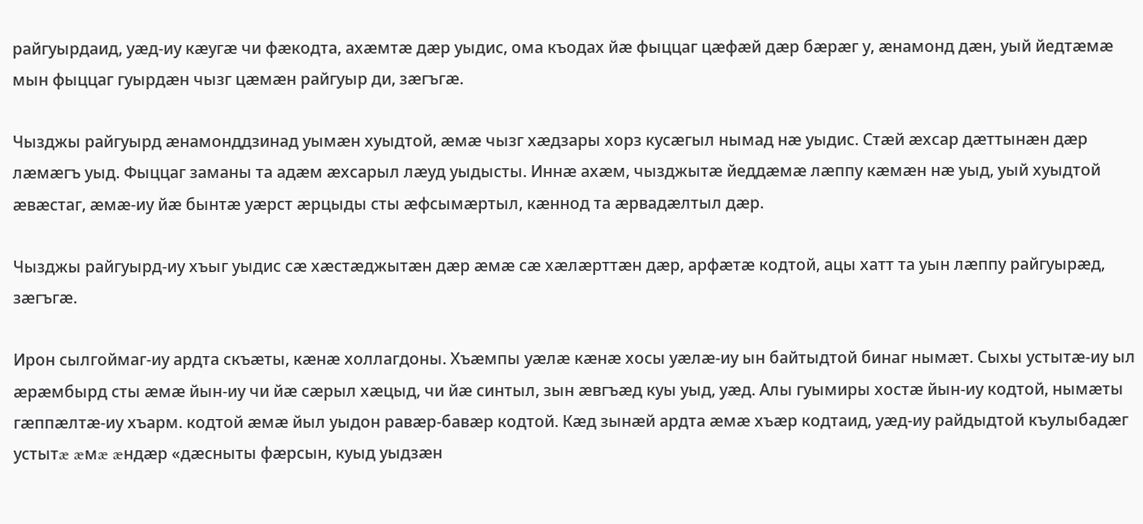райгуырдаид, уæд-иу кæугæ чи фæкодта, ахæмтæ дæр уыдис, ома къодах йæ фыццаг цæфæй дæр бæрæг у, æнамонд дæн, уый йедтæмæ мын фыццаг гуырдæн чызг цæмæн райгуыр ди, зæгъгæ.

Чызджы райгуырд æнамонддзинад уымæн хуыдтой, æмæ чызг хæдзары хорз кусæгыл нымад нæ уыдис. Стæй æхсар дæттынæн дæр лæмæгъ уыд. Фыццаг заманы та адæм æхсарыл лæуд уыдысты. Иннæ ахæм, чызджытæ йеддæмæ лæппу кæмæн нæ уыд, уый хуыдтой æвæстаг, æмæ-иу йæ бынтæ уæрст æрцыды сты æфсымæртыл, кæннод та æрвадæлтыл дæр.

Чызджы райгуырд-иу хъыг уыдис сæ хæстæджытæн дæр æмæ сæ хæлæрттæн дæр, арфæтæ кодтой, ацы хатт та уын лæппу райгуырæд, зæгъгæ.

Ирон сылгоймаг-иу ардта скъæты, кæнæ холлагдоны. Хъæмпы уæлæ кæнæ хосы уæлæ-иу ын байтыдтой бинаг нымæт. Сыхы устытæ-иу ыл æрæмбырд сты æмæ йын-иу чи йæ сæрыл хæцыд, чи йæ синтыл, зын æвгъæд куы уыд, уæд. Алы гуымиры хостæ йын-иу кодтой, нымæты гæппæлтæ-иу хъарм. кодтой æмæ йыл уыдон равæр-бавæр кодтой. Кæд зынæй ардта æмæ хъæр кодтаид, уæд-иу райдыдтой къулыбадæг устытæ æмæ æндæр «дæсныты фæрсын, куыд уыдзæн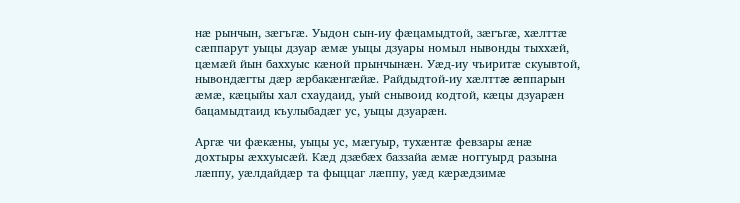нæ рынчын, зæгъгæ. Уыдон сын-иу фæцамыдтой, зæгъгæ, хæлттæ сæппарут уыцы дзуар æмæ уыцы дзуары номыл нывонды тыххæй, цæмæй йын баххуыс кæной прынчынæн. Уæд-иу чъиритæ скуывтой, нывондæгты дæр æрбакæнгæйæ. Райдыдтой-иу хæлттæ æппарын æмæ, кæцыйы хал схаудаид, уый снывоид кодтой, кæцы дзуарæн бацамыдтаид къулыбадæг ус, уыцы дзуарæн.

Аргæ чи фæкæны, уыцы ус, мæгуыр, тухæнтæ февзары æнæ дохтыры æххуысæй. Кæд дзæбæх баззайа æмæ ноггуырд разына лæппу, уæлдайдæр та фыццаг лæппу, уæд кæрæдзимæ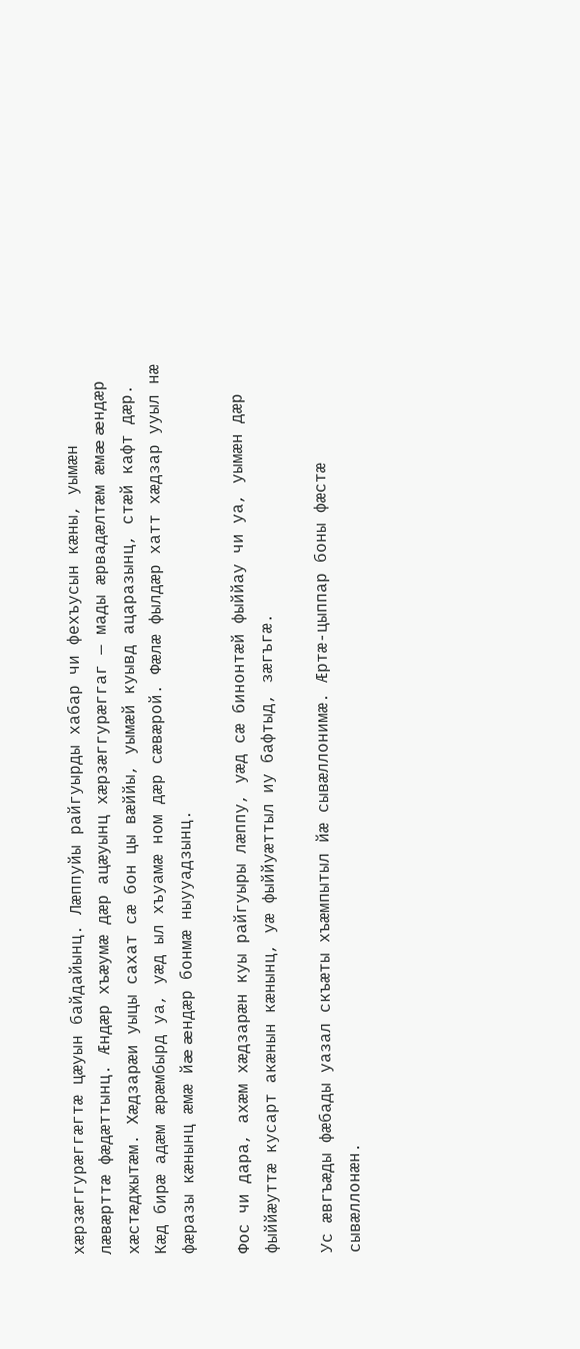хæрзæггурæггæгтæ цæуын байдайынц. Лæппуйы райгуырды хабар чи фехъусын кæны, уымæн лæвæрттæ фæдæттынц. Æндæр хъæумæ дæр ацæуынц хæрзæггурæггаг — мады æрвадæлтæм æмæ æндæр хæстæджытæм. Хæдзарæи уыцы сахат сæ бон цы вæййы, уымæй куывд ацаразынц, стæй кафт дæр. Кæд бирæ адæм æрæмбырд уа, уæд ыл хъуамæ ном дæр сæвæрой. Фæлæ фылдæр хатт хæдзар ууыл нæ фæразы кæнынц æмæ йæ æндæр бонмæ ныууадзынц.

Фос чи дара, ахæм хæдзарæн куы райгуыры лæппу, уæд сæ бинонтæй фыййау чи уа, уымæн дæр фыййæуттæ кусарт акæнын кæнынц, уæ фыййуæттыл иу бафтыд, зæгъгæ.

Ус æвгъæды фæбады уазал скъæты хъæмпытыл йæ сывæллонимæ. Æртæ-цыппар боны фæстæ сывæллонæн.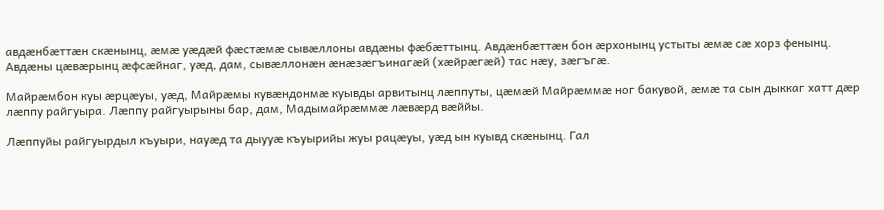авдæнбæттæн скæнынц, æмæ уæдæй фæстæмæ сывæллоны авдæны фæбæттынц. Авдæнбæттæн бон æрхонынц устыты æмæ сæ хорз фенынц. Авдæны цæвæрынц æфсæйнаг, уæд, дам, сывæллонæн æнæзæгъинагæй (хæйрæгæй) тас нæу, зæгъгæ.

Майрæмбон куы æрцæуы, уæд, Майрæмы кувæндонмæ куывды арвитынц лæппуты, цæмæй Майрæммæ ног бакувой, æмæ та сын дыккаг хатт дæр лæппу райгуыра. Лæппу райгуырыны бар, дам, Мадымайрæммæ лæвæрд вæййы.

Лæппуйы райгуырдыл къуыри, науæд та дыууæ къуырийы жуы рацæуы, уæд ын куывд скæнынц. Гал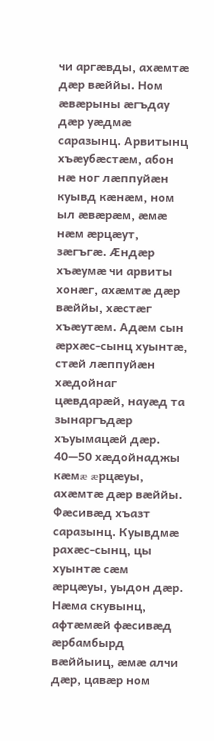чи аргæвды, ахæмтæ дæр вæййы. Ном æвæрыны æгъдау дæр уæдмæ саразынц. Арвитынц хъæубæстæм, абон нæ ног лæппуйæн куывд кæнæм, ном ыл æвæрæм, æмæ нæм æрцæут, зæгъгæ. Æндæр хъæумæ чи арвиты хонæг, ахæмтæ дæр вæййы, хæстæг хъæутæм. Адæм сын æрхæс-сынц хуынтæ, стæй лæппуйæн хæдойнаг цæвдарæй, науæд та зынаргъдæр хъуымацæй дæр. 40—50 хæдойнаджы кæмæ æрцæуы, ахæмтæ дæр вæййы. Фæсивæд хъазт саразынц. Куывдмæ рахæс-сынц, цы хуынтæ сæм æрцæуы, уыдон дæр. Нæма скувынц, афтæмæй фæсивæд æрбамбырд вæййыиц, æмæ алчи дæр, цавæр ном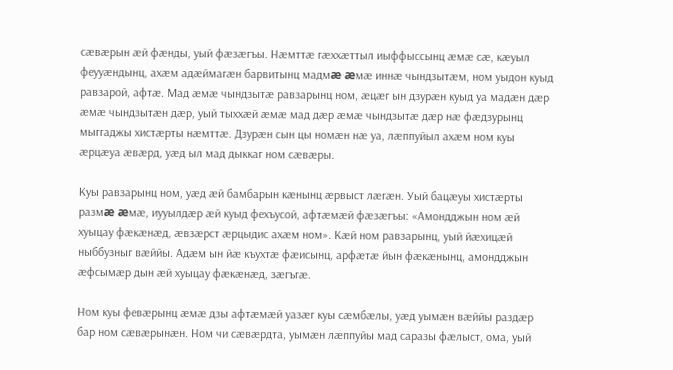сæвæрын æй фæнды, уый фæзæгъы. Нæмттæ гæххæттыл иыффыссынц æмæ сæ, кæуыл феууæндынц, ахæм адæймагæн барвитынц мадмæ æмæ иннæ чындзытæм, ном уыдон куыд равзарой, афтæ. Мад æмæ чындзытæ равзарынц ном, æцæг ын дзурæн куыд уа мадæн дæр æмæ чындзытæн дæр, уый тыххæй æмæ мад дæр æмæ чындзытæ дæр нæ фæдзурынц мыггаджы хистæрты нæмттæ. Дзурæн сын цы номæн нæ уа, лæппуйыл ахæм ном куы æрцæуа æвæрд, уæд ыл мад дыккаг ном сæвæры.

Куы равзарынц ном, уæд æй бамбарын кæнынц æрвыст лæгæн. Уый бацæуы хистæрты размæ æмæ, иууылдæр æй куыд фехъусой, афтæмæй фæзæгъы: «Амондджын ном æй хуыцау фæкæнæд, æвзæрст æрцыдис ахæм ном». Кæй ном равзарынц, уый йæхицæй ныббузныг вæййы. Адæм ын йæ къухтæ фæисынц, арфæтæ йын фæкæнынц, амондджын æфсымæр дын æй хуыцау фæкæнæд, зæгъгæ.

Ном куы февæрынц æмæ дзы афтæмæй уазæг куы сæмбæлы, уæд уымæн вæййы раздæр бар ном сæвæрынæн. Ном чи сæвæрдта, уымæн лæппуйы мад саразы фæлыст, ома, уый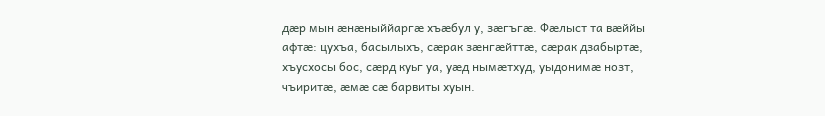дæр мын æнæныййаргæ хъæбул у, зæгъгæ. Фæлыст та вæййы афтæ: цухъа, басылыхъ, сæрак зæнгæйттæ, сæрак дзабыртæ, хъусхосы бос, сæрд куьг уа, уæд нымæтхуд, уыдонимæ нозт, чъиритæ, æмæ сæ барвиты хуын.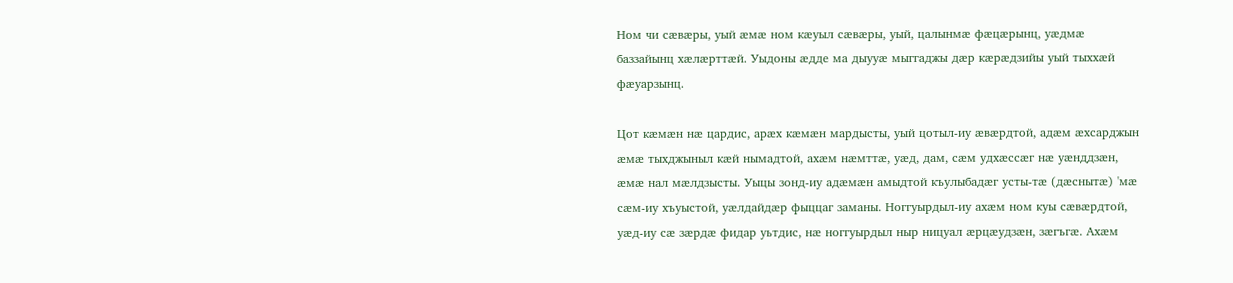Ном чи сæвæры, уый æмæ ном кæуыл сæвæры, уый, цалынмæ фæцæрынц, уæдмæ баззайынц хæлæрттæй. Уыдоны æдде ма дыууæ мыггаджы дæр кæрæдзийы уый тыххæй фæуарзынц.

Цот кæмæн нæ цардис, арæх кæмæн мардысты, уый цотыл-иу æвæрдтой, адæм æхсарджын æмæ тыхджыныл кæй нымадтой, ахæм нæмттæ, уæд, дам, сæм удхæссæг нæ уæнддзæн, æмæ нал мæлдзысты. Уыцы зонд-иу адæмæн амыдтой къулыбадæг усты-тæ (дæснытæ) 'мæ сæм-иу хъуыстой, уæлдайдæр фыццаг заманы. Ноггуырдыл-иу ахæм ном куы сæвæрдтой, уæд-иу сæ зæрдæ фидар уьтдис, нæ ноггуырдыл ныр ницуал æрцæудзæн, зæгъгæ. Ахæм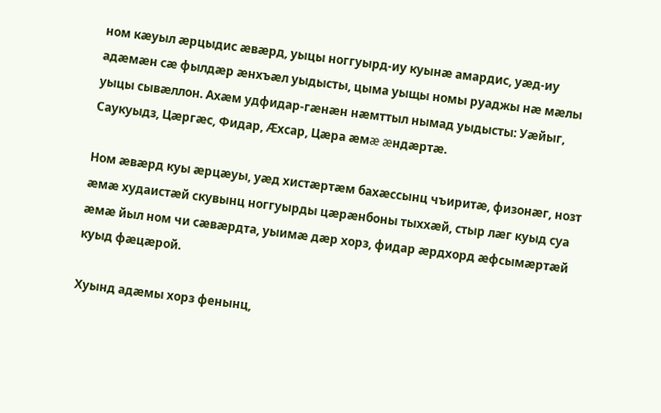ном кæуыл æрцыдис æвæрд, уыцы ноггуырд-иу куынæ амардис, уæд-иу адæмæн сæ фылдæр æнхъæл уыдысты, цыма уыщы номы руаджы нæ мæлы уыцы сывæллон. Ахæм удфидар-гæнæн нæмттыл нымад уыдысты: Уæйыг, Саукуыдз, Цæргæс, Фидар, Æхсар, Цæра æмæ æндæртæ.

Ном æвæрд куы æрцæуы, уæд хистæртæм бахæссынц чъиритæ, физонæг, нозт æмæ худаистæй скувынц ноггуырды цæрæнбоны тыххæй, стыр лæг куыд суа æмæ йыл ном чи сæвæрдта, уыимæ дæр хорз, фидар æрдхорд æфсымæртæй куыд фæцæрой.

Хуынд адæмы хорз фенынц,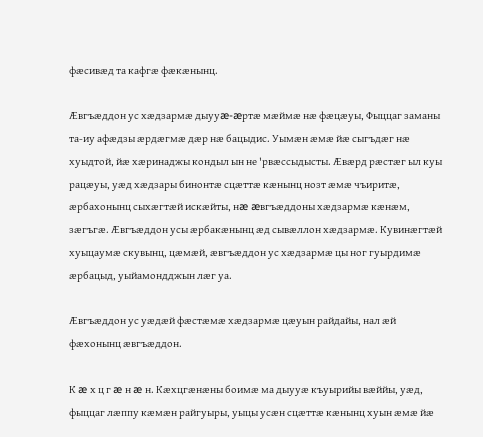фæсивæд та кафгæ фæкæнынц.

Æвгъæддон ус хæдзармæ дыууæ-æртæ мæймæ нæ фæцæуы, Фыццаг заманы та-иу афæдзы æрдæгмæ дæр нæ бацыдис. Уымæн æмæ йæ сыгъдæг нæ хуыдтой, йæ хæринаджы кондыл ын не 'рвæссыдысты. Æвæрд рæстæг ыл куы рацæуы, уæд хæдзары бинонтæ сцæттæ кæнынц нозт æмæ чъиритæ, æрбахонынц сыхæгтæй искæйты, нæ æвгъæддоны хæдзармæ кæнæм, зæгъгæ. Æвгъæддон усы æрбакæнынц æд сывæллон хæдзармæ. Кувинæгтæй хуыцаумæ скувынц, цæмæй, æвгъæддон ус хæдзармæ цы ног гуырдимæ æрбацыд, уыйамондджын лæг уа.

Æвгъæддон ус уæдæй фæстæмæ хæдзармæ цæуын райдайы, нал æй фæхонынц æвгъæддон.

К æ х ц г æ н æ н. Кæхцгæнæны боимæ ма дыууæ къуырийы вæййы, уæд, фыццаг лæппу кæмæн райгуыры, уыцы усæн сцæттæ кæнынц хуын æмæ йæ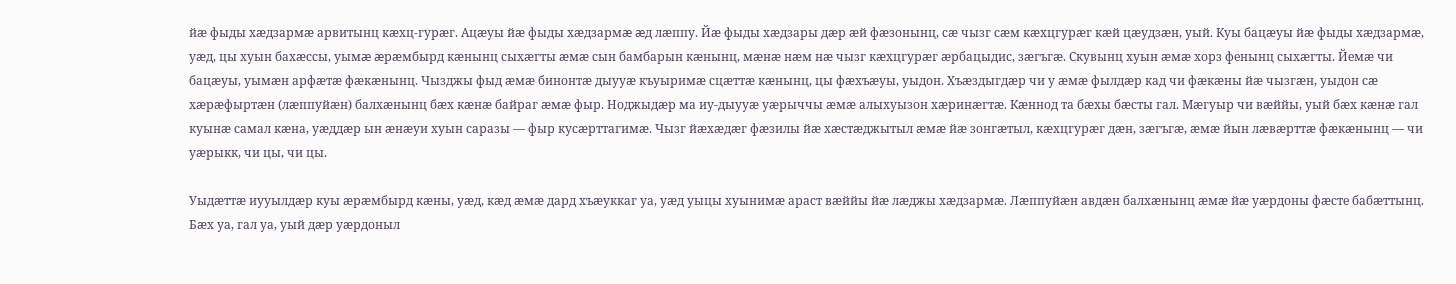йæ фыды хæдзармæ арвитынц кæхц-гурæг. Ацæуы йæ фыды хæдзармæ æд лæппу. Йæ фыды хæдзары дæр æй фæзонынц, сæ чызг сæм кæхцгурæг кæй цæудзæн, уый. Куы бацæуы йæ фыды хæдзармæ, уæд, цы хуын бахæссы, уымæ æрæмбырд кæнынц сыхæгты æмæ сын бамбарын кæнынц, мæнæ нæм нæ чызг кæхцгурæг æрбацыдис, зæгъгæ. Скувынц хуын æмæ хорз фенынц сыхæгты. Йемæ чи бацæуы, уымæн арфæтæ фæкæнынц. Чызджы фыд æмæ бинонтæ дыууæ къуыримæ сцæттæ кæнынц, цы фæхъæуы, уыдон. Хъæздыгдæр чи у æмæ фылдæр кад чи фæкæны йæ чызгæн, уыдон сæ хæрæфыртæн (лæппуйæн) балхæнынц бæх кæнæ байраг æмæ фыр. Ноджыдæр ма иу-дыууæ уæрыччы æмæ алыхуызон хæринæгтæ. Кæннод та бæхы бæсты гал. Мæгуыр чи вæййы, уый бæх кæнæ гал куынæ самал кæна, уæддæр ын æнæуи хуын саразы — фыр кусæрттагимæ. Чызг йæхæдæг фæзилы йæ хæстæджытыл æмæ йæ зонгæтыл, кæхцгурæг дæн, зæгъгæ, æмæ йын лæвæрттæ фæкæнынц — чи уæрыкк, чи цы, чи цы.

Уыдæттæ иууылдæр куы æрæмбырд кæны, уæд, кæд æмæ дард хъæуккаг уа, уæд уыцы хуынимæ араст вæййы йæ лæджы хæдзармæ. Лæппуйæн авдæн балхæнынц æмæ йæ уæрдоны фæсте бабæттынц. Бæх уа, гал уа, уый дæр уæрдоныл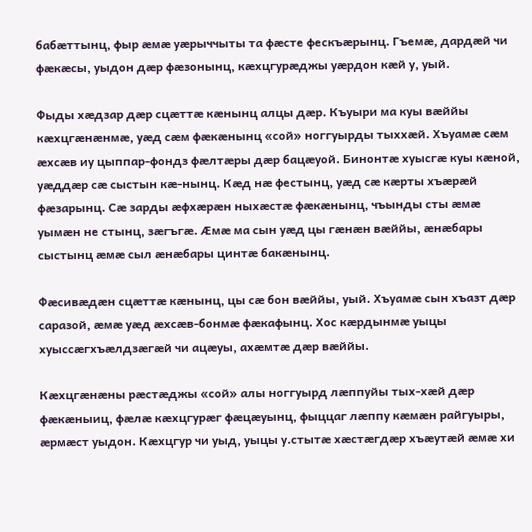бабæттынц, фыр æмæ уæрыччыты та фæсте фескъæрынц. Гъемæ, дардæй чи фæкæсы, уыдон дæр фæзонынц, кæхцгурæджы уæрдон кæй у, уый.

Фыды хæдзар дæр сцæттæ кæнынц алцы дæр. Къуыри ма куы вæййы кæхцгæнæнмæ, уæд сæм фæкæнынц «сой» ноггуырды тыххæй. Хъуамæ сæм æхсæв иу цыппар-фондз фæлтæры дæр бацæуой. Бинонтæ хуысгæ куы кæной, уæддæр сæ сыстын кæ-нынц. Кæд нæ фестынц, уæд сæ кæрты хъæрæй фæзарынц. Сæ зарды æфхæрæн ныхæстæ фæкæнынц, чъынды сты æмæ уымæн не стынц, зæгъгæ. Æмæ ма сын уæд цы гæнæн вæййы, æнæбары сыстынц æмæ сыл æнæбары цинтæ бакæнынц.

Фæсивæдæн сцæттæ кæнынц, цы сæ бон вæййы, уый. Хъуамæ сын хъазт дæр саразой, æмæ уæд æхсæв-бонмæ фæкафынц. Хос кæрдынмæ уыцы хуыссæгхъæлдзæгæй чи ацæуы, ахæмтæ дæр вæййы.

Кæхцгæнæны рæстæджы «сой» алы ноггуырд лæппуйы тых-хæй дæр фæкæныиц, фæлæ кæхцгурæг фæцæуынц, фыццаг лæппу кæмæн райгуыры, æрмæст уыдон. Кæхцгур чи уыд, уыцы у.стытæ хæстæгдæр хъæутæй æмæ хи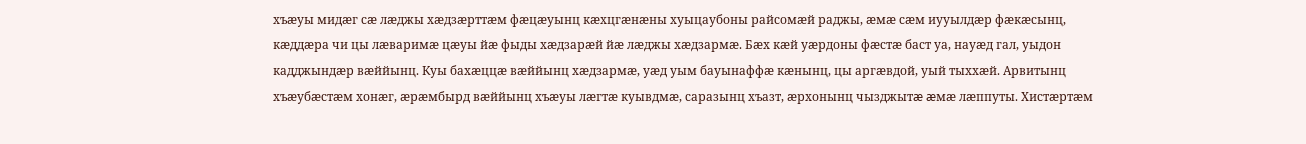хъæуы мидæг сæ лæджы хæдзæрттæм фæцæуынц кæхцгæнæны хуыцаубоны райсомæй раджы, æмæ сæм иууылдæр фæкæсынц, кæддæра чи цы лæваримæ цæуы йæ фыды хæдзарæй йæ лæджы хæдзармæ. Бæх кæй уæрдоны фæстæ баст уа, науæд гал, уыдон кадджындæр вæййынц. Куы бахæццæ вæййынц хæдзармæ, уæд уым бауынаффæ кæнынц, цы аргæвдой, уый тыххæй. Арвитынц хъæубæстæм хонæг, æрæмбырд вæййынц хъæуы лæгтæ куывдмæ, саразынц хъазт, æрхонынц чызджытæ æмæ лæппуты. Хистæртæм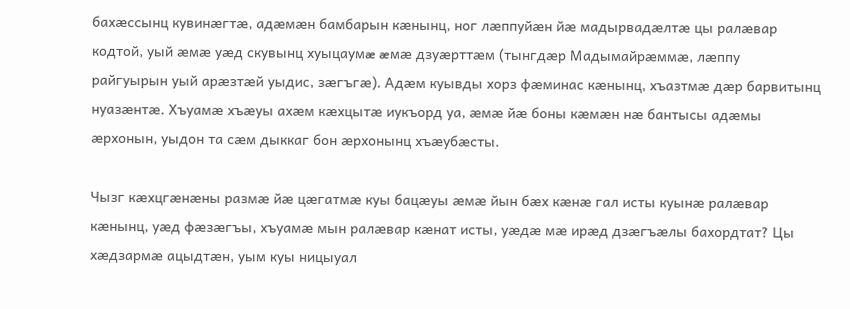бахæссынц кувинæгтæ, адæмæн бамбарын кæнынц, ног лæппуйæн йæ мадырвадæлтæ цы ралæвар кодтой, уый æмæ уæд скувынц хуыцаумæ æмæ дзуæрттæм (тынгдæр Мадымайрæммæ, лæппу райгуырын уый арæзтæй уыдис, зæгъгæ). Адæм куывды хорз фæминас кæнынц, хъазтмæ дæр барвитынц нуазæнтæ. Хъуамæ хъæуы ахæм кæхцытæ иукъорд уа, æмæ йæ боны кæмæн нæ бантысы адæмы æрхонын, уыдон та сæм дыккаг бон æрхонынц хъæубæсты.

Чызг кæхцгæнæны размæ йæ цæгатмæ куы бацæуы æмæ йын бæх кæнæ гал исты куынæ ралæвар кæнынц, уæд фæзæгъы, хъуамæ мын ралæвар кæнат исты, уæдæ мæ ирæд дзæгъæлы бахордтат? Цы хæдзармæ ацыдтæн, уым куы ницыуал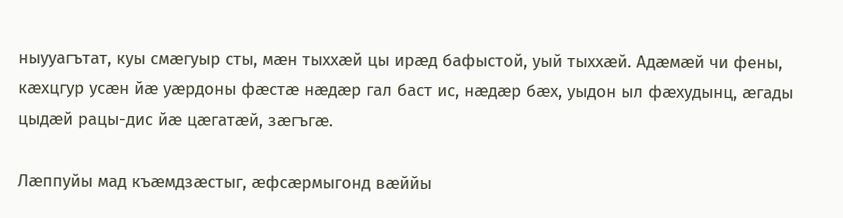ныууагътат, куы смæгуыр сты, мæн тыххæй цы ирæд бафыстой, уый тыххæй. Адæмæй чи фены, кæхцгур усæн йæ уæрдоны фæстæ нæдæр гал баст ис, нæдæр бæх, уыдон ыл фæхудынц, æгады цыдæй рацы-дис йæ цæгатæй, зæгъгæ.

Лæппуйы мад къæмдзæстыг, æфсæрмыгонд вæййы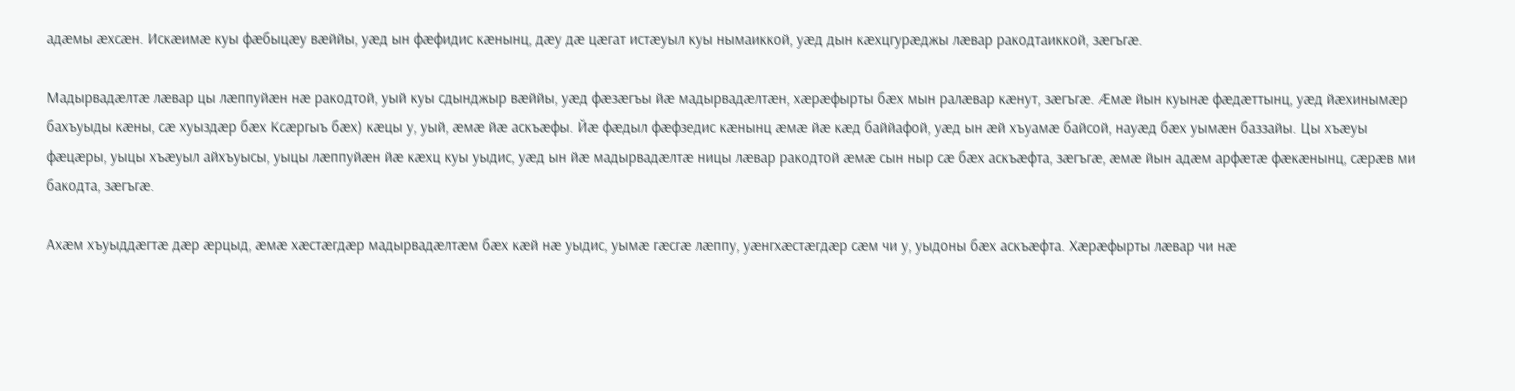адæмы æхсæн. Искæимæ куы фæбыцæу вæййы, уæд ын фæфидис кæнынц, дæу дæ цæгат истæуыл куы нымаиккой, уæд дын кæхцгурæджы лæвар ракодтаиккой, зæгъгæ.

Мадырвадæлтæ лæвар цы лæппуйæн нæ ракодтой, уый куы сдынджыр вæййы, уæд фæзæгъы йæ мадырвадæлтæн, хæрæфырты бæх мын ралæвар кæнут, зæгъгæ. Æмæ йын куынæ фæдæттынц, уæд йæхинымæр бахъуыды кæны, сæ хуыздæр бæх Ксæргыъ бæх) кæцы у, уый, æмæ йæ аскъæфы. Йæ фæдыл фæфзедис кæнынц æмæ йæ кæд баййафой, уæд ын æй хъуамæ байсой, науæд бæх уымæн баззайы. Цы хъæуы фæцæры, уыцы хъæуыл айхъуысы, уыцы лæппуйæн йæ кæхц куы уыдис, уæд ын йæ мадырвадæлтæ ницы лæвар ракодтой æмæ сын ныр сæ бæх аскъæфта, зæгъгæ, æмæ йын адæм арфæтæ фæкæнынц, сæрæв ми бакодта, зæгъгæ.

Ахæм хъуыддæгтæ дæр æрцыд, æмæ хæстæгдæр мадырвадæлтæм бæх кæй нæ уыдис, уымæ гæсгæ лæппу, уæнгхæстæгдæр сæм чи у, уыдоны бæх аскъæфта. Хæрæфырты лæвар чи нæ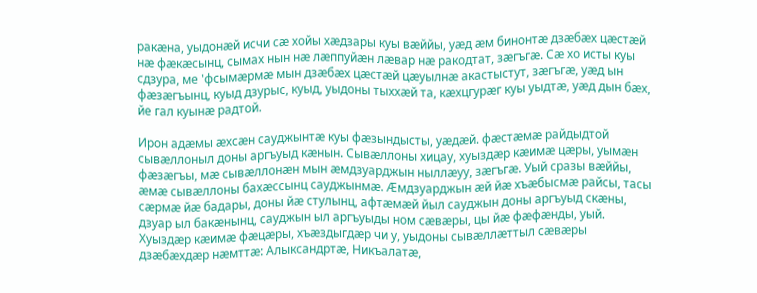ракæна, уыдонæй исчи сæ хойы хæдзары куы вæййы, уæд æм бинонтæ дзæбæх цæстæй нæ фæкæсынц, сымах нын нæ лæппуйæн лæвар нæ ракодтат, зæгъгæ. Сæ хо исты куы сдзура, ме 'фсымæрмæ мын дзæбæх цæстæй цæуылнæ акастыстут, зæгъгæ, уæд ын фæзæгъынц, куыд дзурыс, куыд, уыдоны тыххæй та, кæхцгурæг куы уыдтæ, уæд дын бæх, йе гал куынæ радтой.

Ирон адæмы æхсæн сауджынтæ куы фæзындысты, уæдæй. фæстæмæ райдыдтой сывæллоныл доны аргъуыд кæнын. Сывæллоны хицау, хуыздæр кæимæ цæры, уымæн фæзæгъы, мæ сывæллонæн мын æмдзуарджын ныллæуу, зæгъгæ. Уый сразы вæййы, æмæ сывæллоны бахæссынц сауджынмæ. Æмдзуарджын æй йæ хъæбысмæ райсы, тасы сæрмæ йæ бадары, доны йæ стулынц, афтæмæй йыл сауджын доны аргъуыд скæны, дзуар ыл бакæнынц, сауджын ыл аргъуыды ном сæвæры, цы йæ фæфæнды, уый. Хуыздæр кæимæ фæцæры, хъæздыгдæр чи у, уыдоны сывæллæттыл сæвæры дзæбæхдæр нæмттæ: Алыксандртæ, Никъалатæ,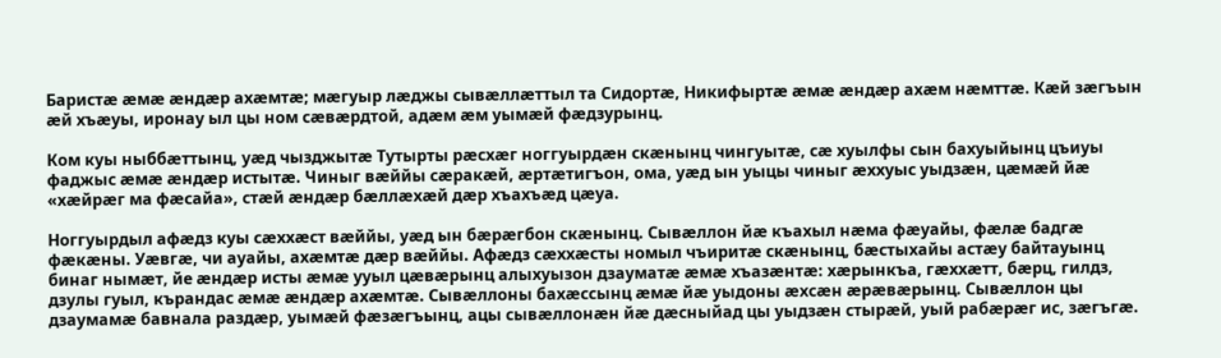Баристæ æмæ æндæр ахæмтæ; мæгуыр лæджы сывæллæттыл та Сидортæ, Никифыртæ æмæ æндæр ахæм нæмттæ. Кæй зæгъын æй хъæуы, иронау ыл цы ном сæвæрдтой, адæм æм уымæй фæдзурынц.

Ком куы ныббæттынц, уæд чызджытæ Тутырты рæсхæг ноггуырдæн скæнынц чингуытæ, сæ хуылфы сын бахуыйынц цъиуы фаджыс æмæ æндæр истытæ. Чиныг вæййы сæракæй, æртæтигъон, ома, уæд ын уыцы чиныг æххуыс уыдзæн, цæмæй йæ «хæйрæг ма фæсайа», стæй æндæр бæллæхæй дæр хъахъæд цæуа.

Ноггуырдыл афæдз куы сæххæст вæййы, уæд ын бæрæгбон скæнынц. Сывæллон йæ къахыл нæма фæуайы, фæлæ бадгæ фæкæны. Уæвгæ, чи ауайы, ахæмтæ дæр вæййы. Афæдз сæххæсты номыл чъиритæ скæнынц, бæстыхайы астæу байтауынц бинаг нымæт, йе æндæр исты æмæ ууыл цæвæрынц алыхуызон дзауматæ æмæ хъазæнтæ: хæрынкъа, гæххæтт, бæрц, гилдз, дзулы гуыл, кърандас æмæ æндæр ахæмтæ. Сывæллоны бахæссынц æмæ йæ уыдоны æхсæн æрæвæрынц. Сывæллон цы дзаумамæ бавнала раздæр, уымæй фæзæгъынц, ацы сывæллонæн йæ дæсныйад цы уыдзæн стырæй, уый рабæрæг ис, зæгъгæ.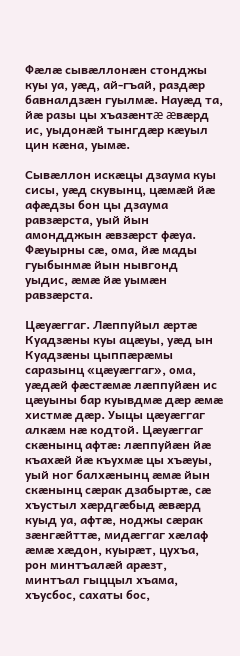Фæлæ сывæллонæн стонджы куы уа, уæд, ай-гъай, раздæр бавналдзæн гуылмæ. Науæд та, йæ разы цы хъазæнтæ æвæрд ис, уыдонæй тынгдæр кæуыл цин кæна, уымæ.

Сывæллон искæцы дзаума куы сисы, уæд скувынц, цæмæй йæ афæдзы бон цы дзаума равзæрста, уый йын амондджын æвзæрст фæуа. Фæуырны сæ, ома, йæ мады гуыбынмæ йын нывгонд уыдис, æмæ йæ уымæн равзæрста.

Цæуæггаг. Лæппуйыл æртæ Куадзæны куы ацæуы, уæд ын Куадзæны цыппæрæмы саразынц «цæуæггаг», ома, уæдæй фæстæмæ лæппуйæн ис цæуыны бар куывдмæ дæр æмæ хистмæ дæр. Уыцы цæуæггаг алкæм нæ кодтой. Цæуæггаг скæнынц афтæ: лæппуйæн йæ къахæй йæ къухмæ цы хъæуы, уый ног балхæнынц æмæ йын скæнынц сæрак дзабыртæ, сæ хъустыл хæрдгæбыд æвæрд куыд уа, афтæ, ноджы сæрак зæнгæйттæ, мидæггаг хæлаф æмæ хæдон, куырæт, цухъа, рон минтъалæй арæзт, минтъал гыццыл хъама, хъусбос, сахаты бос,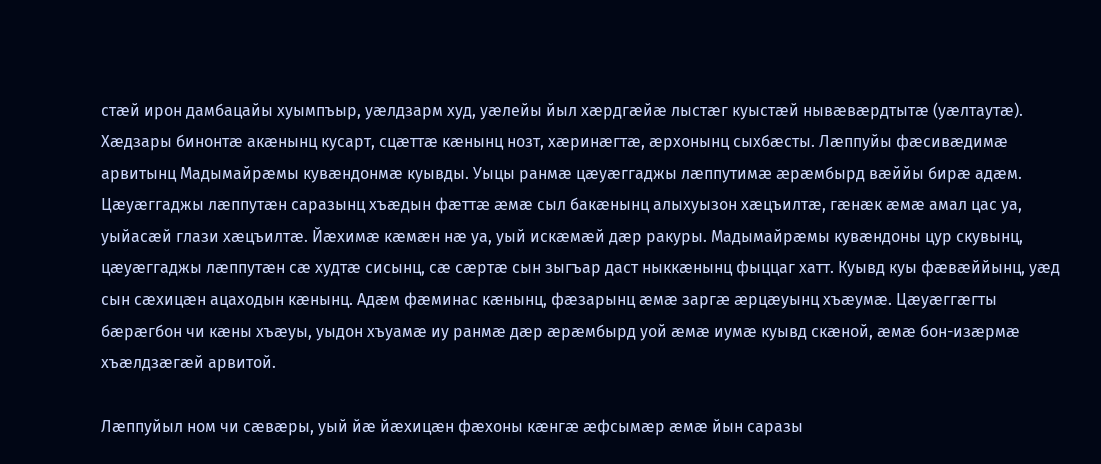стæй ирон дамбацайы хуымпъыр, уæлдзарм худ, уæлейы йыл хæрдгæйæ лыстæг куыстæй нывæвæрдтытæ (уæлтаутæ). Хæдзары бинонтæ акæнынц кусарт, сцæттæ кæнынц нозт, хæринæгтæ, æрхонынц сыхбæсты. Лæппуйы фæсивæдимæ арвитынц Мадымайрæмы кувæндонмæ куывды. Уыцы ранмæ цæуæггаджы лæппутимæ æрæмбырд вæййы бирæ адæм. Цæуæггаджы лæппутæн саразынц хъæдын фæттæ æмæ сыл бакæнынц алыхуызон хæцъилтæ, гæнæк æмæ амал цас уа, уыйасæй глази хæцъилтæ. Йæхимæ кæмæн нæ уа, уый искæмæй дæр ракуры. Мадымайрæмы кувæндоны цур скувынц, цæуæггаджы лæппутæн сæ худтæ сисынц, сæ сæртæ сын зыгъар даст ныккæнынц фыццаг хатт. Куывд куы фæвæййынц, уæд сын сæхицæн ацаходын кæнынц. Адæм фæминас кæнынц, фæзарынц æмæ заргæ æрцæуынц хъæумæ. Цæуæггæгты бæрæгбон чи кæны хъæуы, уыдон хъуамæ иу ранмæ дæр æрæмбырд уой æмæ иумæ куывд скæной, æмæ бон-изæрмæ хъæлдзæгæй арвитой.

Лæппуйыл ном чи сæвæры, уый йæ йæхицæн фæхоны кæнгæ æфсымæр æмæ йын саразы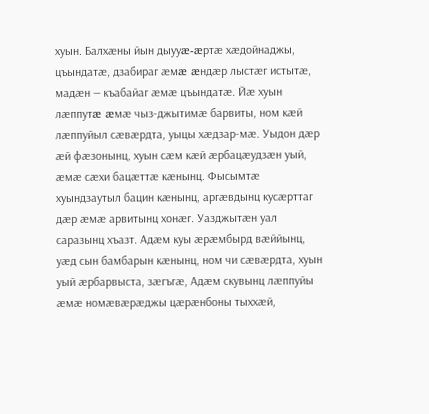хуын. Балхæны йын дыууæ-æртæ хæдойнаджы, цъындатæ, дзабираг æмæ æндæр лыстæг истытæ, мадæн — къабайаг æмæ цъындатæ. Йæ хуын лæппутæ æмæ чыз-джытимæ барвиты, ном кæй лæппуйыл сæвæрдта, уыцы хæдзар-мæ. Уыдон дæр æй фæзонынц, хуын сæм кæй æрбацæудзæн уый, æмæ сæхи бацæттæ кæнынц. Фысымтæ хуындзаутыл бацин кæнынц, аргæвдынц кусæрттаг дæр æмæ арвитынц хонæг. Уазджытæн уал саразынц хъазт. Адæм куы æрæмбырд вæййынц, уæд сын бамбарын кæнынц, ном чи сæвæрдта, хуын уый æрбарвыста, зæгъгæ, Адæм скувынц лæппуйы æмæ номæвæрæджы цæрæнбоны тыххæй,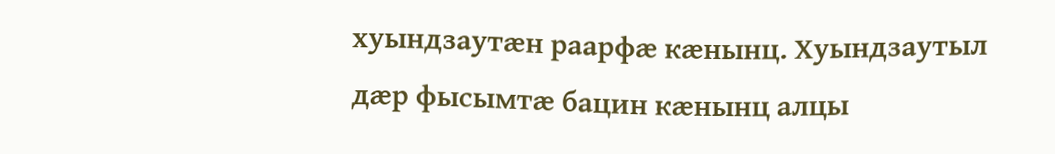хуындзаутæн раарфæ кæнынц. Хуындзаутыл дæр фысымтæ бацин кæнынц алцы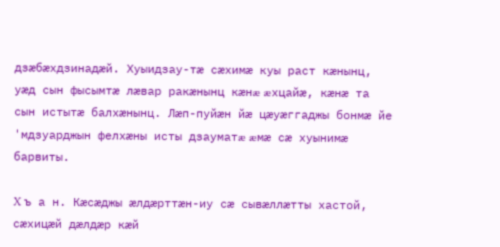дзæбæхдзинадæй. Хуыидзау-тæ сæхимæ куы раст кæнынц, уæд сын фысымтæ лæвар ракæнынц кæнæ æхцайæ, кæнæ та сын истытæ балхæнынц. Лæп-пуйæн йæ цæуæггаджы бонмæ йе 'мдзуарджын фелхæны исты дзауматæ æмæ сæ хуынимæ барвиты.

X ъ а н. Кæсæджы æлдæрттæн-иу сæ сывæллæтты хастой, сæхицæй дæлдæр кæй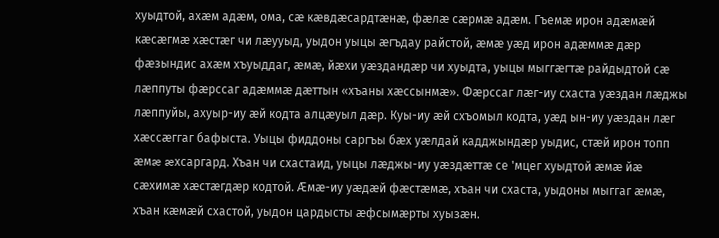хуыдтой, ахæм адæм, ома, сæ кæвдæсардтæнæ, фæлæ сæрмæ адæм. Гъемæ ирон адæмæй кæсæгмæ хæстæг чи лæууыд, уыдон уыцы æгъдау райстой, æмæ уæд ирон адæммæ дæр фæзындис ахæм хъуыддаг, æмæ, йæхи уæздандæр чи хуыдта, уыцы мыггæгтæ райдыдтой сæ лæппуты фæрссаг адæммæ дæттын «хъаны хæссынмæ». Фæрссаг лæг-иу схаста уæздан лæджы лæппуйы, ахуыр-иу æй кодта алцæуыл дæр. Куы-иу æй схъомыл кодта, уæд ын-иу уæздан лæг хæссæггаг бафыста. Уыцы фиддоны саргъы бæх уæлдай кадджындæр уыдис, стæй ирон топп æмæ æхсаргард. Хъан чи схастаид, уыцы лæджы-иу уæздæттæ се 'мцег хуыдтой æмæ йæ сæхимæ хæстæгдæр кодтой. Æмæ-иу уæдæй фæстæмæ, хъан чи схаста, уыдоны мыггаг æмæ, хъан кæмæй схастой, уыдон цардысты æфсымæрты хуызæн.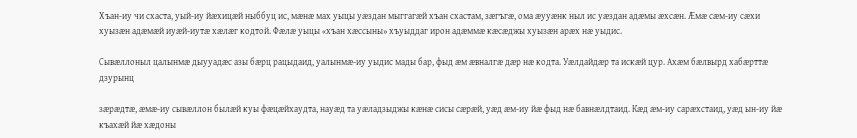Хъан-иу чи схаста, уый-иу йæхицæй ныббуц ис, мæнæ мах уыцы уæздан мыггагæй хъан схастам, зæгъгæ, ома æууæнк ныл ис уæздан адæмы æхсæн. Æмæ сæм-иу сæхи хуызæн адæмæй иуæй-иутæ хæлæг кодтой. Фæлæ уыцы «хъан хæссыны» хъуыддаг ирон адæммæ кæсæджы хуызæн арæх нæ уыдис.

Сывæллоныл цалынмæ дыууадæс азы бæрц рацыдаид, уалынмæ-иу уыдис мады бар, фыд æм æвналгæ дæр нæ кодта. Уæлдайдæр та искæй цур. Ахæм бæлвырд хабæрттæ дзурынц

зæрæдтæ, æмæ-иу сывæллон былæй куы фæцæйхаудта, науæд та уæладзыджы кæнæ сисы сæрæй, уæд æм-иу йæ фыд нæ бавнæлдтаид. Кæд æм-иу сарæхстаид, уæд ын-иу йæ къахæй йæ хæдоны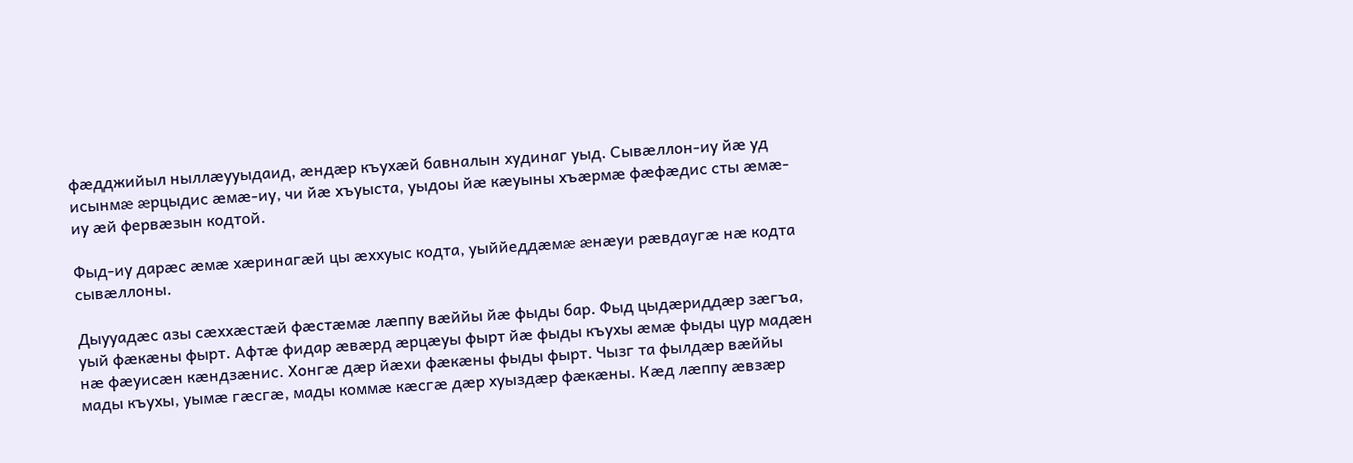фæдджийыл ныллæууыдаид, æндæр къухæй бавналын худинаг уыд. Сывæллон-иу йæ уд исынмæ æрцыдис æмæ-иу, чи йæ хъуыста, уыдоы йæ кæуыны хъæрмæ фæфæдис сты æмæ-иу æй фервæзын кодтой.

Фыд-иу дарæс æмæ хæринагæй цы æххуыс кодта, уыййеддæмæ æнæуи рæвдаугæ нæ кодта сывæллоны.

Дыууадæс азы сæххæстæй фæстæмæ лæппу вæййы йæ фыды бар. Фыд цыдæриддæр зæгъа, уый фæкæны фырт. Афтæ фидар æвæрд æрцæуы фырт йæ фыды къухы æмæ фыды цур мадæн нæ фæуисæн кæндзæнис. Хонгæ дæр йæхи фæкæны фыды фырт. Чызг та фылдæр вæййы мады къухы, уымæ гæсгæ, мады коммæ кæсгæ дæр хуыздæр фæкæны. Кæд лæппу æвзæр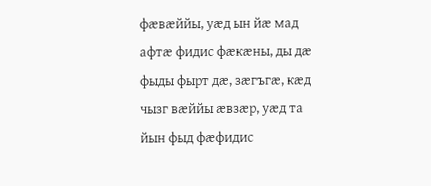фæвæййы, уæд ын йæ мад афтæ фидис фæкæны, ды дæ фыды фырт дæ, зæгъгæ, кæд чызг вæййы æвзæр, уæд та йын фыд фæфидис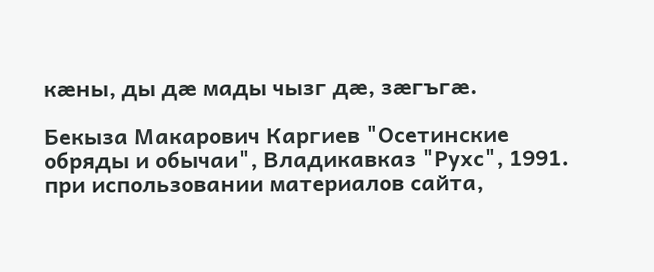кæны, ды дæ мады чызг дæ, зæгъгæ.

Бекыза Макарович Каргиев "Осетинские обряды и обычаи", Владикавказ "Рухс", 1991.
при использовании материалов сайта,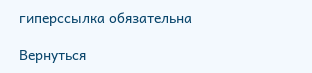гиперссылка обязательна

Вернуться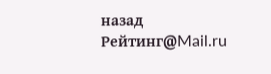назад
Рейтинг@Mail.ru